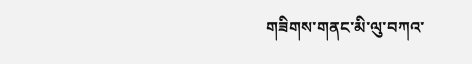གཟིགས་གནང་མི་ལུ་བཀའ་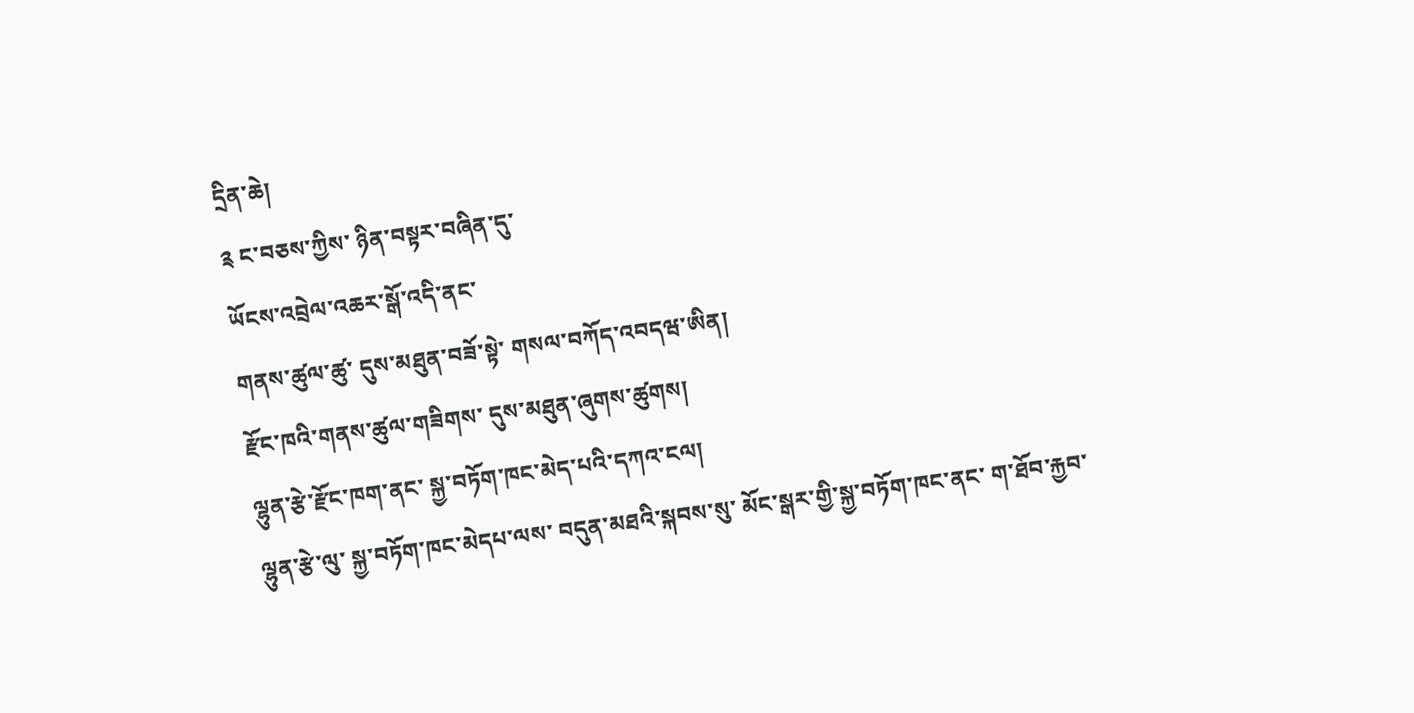དྲིན་ཆེ།
༉ ང་བཅས་ཀྱིས་ ཉིན་བསྟར་བཞིན་དུ་
ཡོངས་འབྲེལ་འཆར་སྒོ་འདི་ནང་
གནས་ཚུལ་ཚུ་ དུས་མཐུན་བཟོ་སྟེ་ གསལ་བཀོད་འབདཝ་ཨིན།
རྫོང་ཁའི་གནས་ཚུལ་གཟིགས་ དུས་མཐུན་ཞུགས་ཚུགས།
ལྷུན་རྩེ་རྫོང་ཁག་ནང་ སྐྱ་བཏོག་ཁང་མེད་པའི་དཀའ་ངལ།
ལྷུན་རྩེ་ལུ་ སྐྱ་བཏོག་ཁང་མེདཔ་ལས་ བདུན་མཐའི་སྐབས་སུ་ མོང་སྒར་གྱི་སྐྱ་བཏོག་ཁང་ནང་ ག་ཐོབ་རྐྱབ་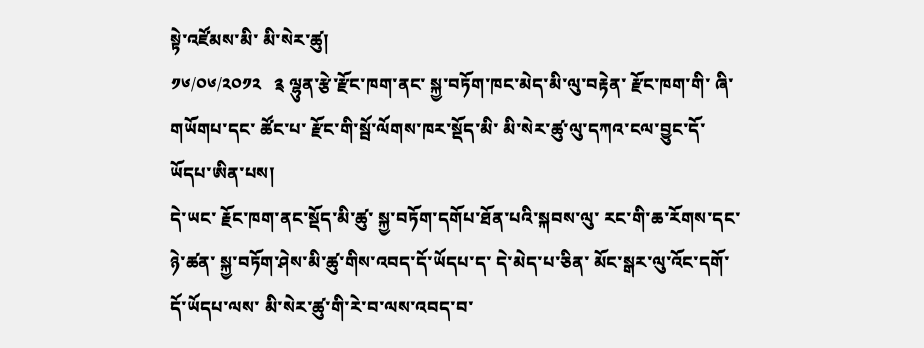སྟེ་འཛོམས་མི་ མི་སེར་ཚུ།
༡༦/༠༦/༢༠༡༢   ༉ ལྷུན་རྩེ་རྫོང་ཁག་ནང་ སྐྱ་བཏོག་ཁང་མེད་མི་ལུ་བརྟེན་ རྫོང་ཁག་གི་ ཞི་གཡོགཔ་དང་ ཚོང་པ་ རྫོང་གི་སྦོ་ལོགས་ཁར་སྡོད་མི་ མི་སེར་ཚུ་ལུ་དཀའ་ངལ་བྱུང་དོ་ཡོདཔ་ཨིན་པས།
དེ་ཡང་ རྗོང་ཁག་ནང་སྡོད་མི་ཚུ་ སྐྱ་བཏོག་དགོཔ་ཐོན་པའི་སྐབས་ལུ་ རང་གི་ཆ་རོགས་དང་ ཉེ་ཚན་ སྐྱ་བཏོག་ཤེས་མི་ཚུ་གིས་འབད་དོ་ཡོདཔ་ད་ དེ་མེད་པ་ཅིན་ མོང་སྒར་ལུ་འོང་དགོ་དོ་ཡོདཔ་ལས་ མི་སེར་ཚུ་གི་རེ་བ་ལས་འབད་བ་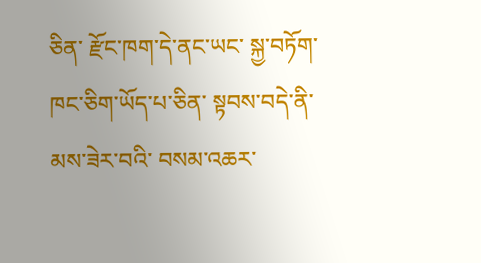ཅིན་ རྫོང་ཁག་དེ་ནང་ཡང་ སྐྱ་བཏོག་ཁང་ཅིག་ཡོད་པ་ཅིན་ སྟབས་བདེ་ནི་མས་ཟེར་བའི་ བསམ་འཆར་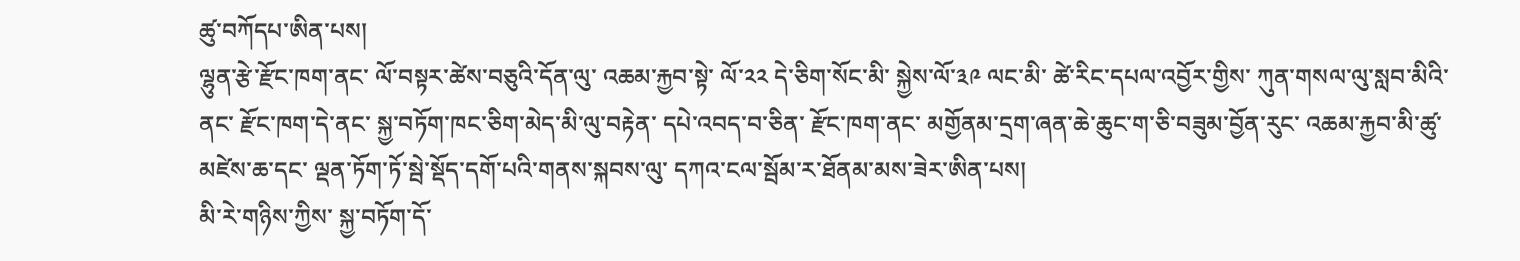ཚུ་བཀོདཔ་ཨིན་པས།
ལྷུན་རྩེ་རྫོང་ཁག་ནང་ ལོ་བསྟར་ཚེས་བཅུའི་དོན་ལུ་ འཆམ་རྐྱབ་སྟེ་ ལོ་༢༢ དེ་ཅིག་སོང་མི་ སྐྱེས་ལོ་༣༩ ལང་མི་ ཚེ་རིང་དཔལ་འབྱོར་གྱིས་ ཀུན་གསལ་ལུ་སླབ་མིའི་ནང་ རྫོང་ཁག་དེ་ནང་ སྐྱ་བཏོག་ཁང་ཅིག་མེད་མི་ལུ་བརྟེན་ དཔེ་འབད་བ་ཅིན་ རྫོང་ཁག་ནང་ མགྱོནམ་དྲག་ཞན་ཆེ་ཆུང་ག་ཅི་བཟུམ་བྱོན་རུང་ འཆམ་རྐྱབ་མི་ཚུ་ མཛེས་ཆ་དང་ ལྡན་ཏོག་ཏོ་སྦེ་སྡོད་དགོ་པའི་གནས་སྐབས་ལུ་ དཀའ་ངལ་སྦོམ་ར་ཐོནམ་མས་ཟེར་ཨིན་པས།
མི་རེ་གཉིས་ཀྱིས་ སྐྱ་བཏོག་དོ་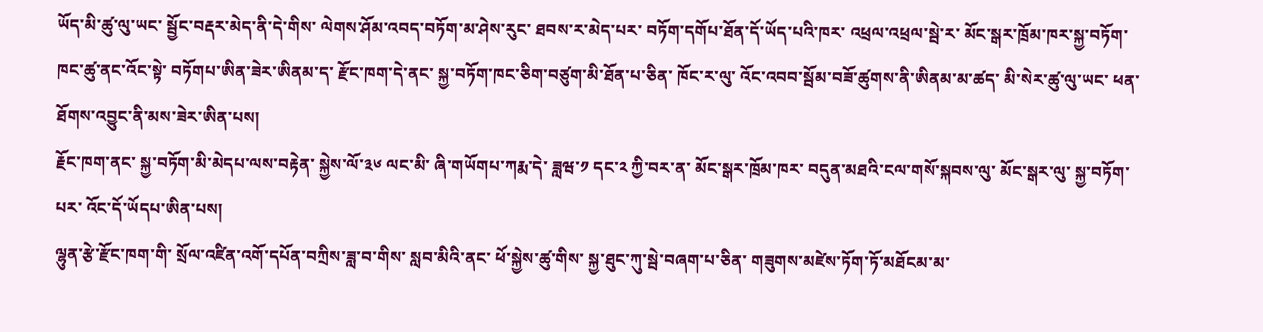ཡོད་མི་ཚུ་ལུ་ཡང་ སྦྱོང་བརྡར་མེད་ནི་དེ་གིས་ ལེགས་ཤོམ་འབད་བཏོག་མ་ཤེས་རུང་ ཐབས་ར་མེད་པར་ བཏོག་དགོཔ་ཐོན་དོ་ཡོད་པའི་ཁར་ འཕྲལ་འཕྲལ་སྦེ་ར་ མོང་སྒར་ཁྲོམ་ཁར་སྐྱ་བཏོག་ཁང་ཚུ་ནང་འོང་སྟེ་ བཏོགཔ་ཨིན་ཟེར་ཨིནམ་ད་ རྫོང་ཁག་དེ་ནང་ སྐྱ་བཏོག་ཁང་ཅིག་བཙུག་མི་ཐོན་པ་ཅིན་ ཁོང་ར་ལུ་ འོང་འབབ་སྦོམ་བཟོ་ཚུགས་ནི་ཨིནམ་མ་ཚད་ མི་སེར་ཚུ་ལུ་ཡང་ ཕན་ཐོགས་འབྱུང་ནི་མས་ཟེར་ཨིན་པས།
རྗོང་ཁག་ནང་ སྐྱ་བཏོག་མི་མེདཔ་ལས་བརྟེན་ སྐྱེས་ལོ་༣༦ ལང་མི་ ཞི་གཡོགཔ་ཀརྨ་དེ་ ཟླཝ་༡ དང་༢ ཀྱི་བར་ན་ མོང་སྒར་ཁྲོམ་ཁར་ བདུན་མཐའི་ངལ་གསོ་སྐབས་ལུ་ མོང་སྒར་ལུ་ སྐྱ་བཏོག་པར་ འོང་དོ་ཡོདཔ་ཨིན་པས།
ལྷུན་རྩེ་རྫོང་ཁག་གི་ སྲོལ་འཛིན་འགོ་དཔོན་བཀྲིས་ཟླ་བ་གིས་ སླབ་མིའི་ནང་ ཕོ་སྐྱེས་ཚུ་གིས་ སྐྱ་ཐུང་ཀུ་སྦེ་བཞག་པ་ཅིན་ གཟུགས་མཛེས་ཏོག་ཏོ་མཐོངམ་མ་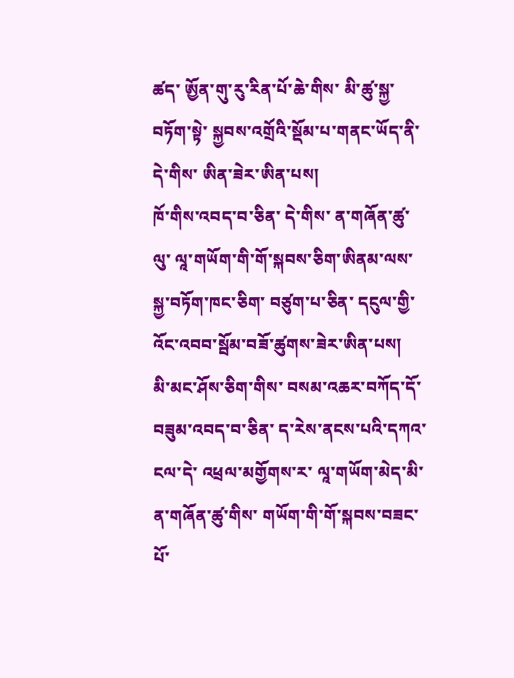ཚད་ ཨྱོན་གུ་རུ་རིན་པོ་ཆེ་གིས་ མི་ཚུ་སྐྱ་བཏོག་སྟེ་ སྐྱབས་འགྲོའི་སྡོམ་པ་གནང་ཡོད་ནི་དེ་གིས་ ཨིན་ཟེར་ཨིན་པས།
ཁོ་གིས་འབད་བ་ཅིན་ དེ་གིས་ ན་གཞོན་ཚུ་ལུ་ ལཱ་གཡོག་གི་གོ་སྐབས་ཅིག་ཨིནམ་ལས་ སྐྱ་བཏོག་ཁང་ཅིག་ བཙུག་པ་ཅིན་ དངུལ་གྱི་འོང་འབབ་སྦོམ་བཟོ་ཚུགས་ཟེར་ཨིན་པས།
མི་མང་ཤོས་ཅིག་གིས་ བསམ་འཆར་བཀོད་དོ་བཟུམ་འབད་བ་ཅིན་ ད་རེས་ནངས་པའི་དཀའ་ངལ་དེ་ འཕྲལ་མགྱོགས་ར་ ལཱ་གཡོག་མེད་མི་ ན་གཞོན་ཚུ་གིས་ གཡོག་གི་གོ་སྐབས་བཟང་པོ་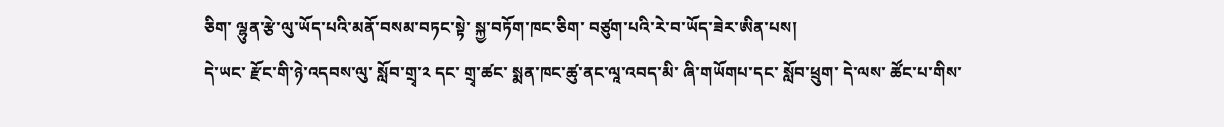ཅིག་ ལྷུན་རྩེ་ལུ་ཡོད་པའི་མནོ་བསམ་བཏང་སྟེ་ སྐྱ་བཏོག་ཁང་ཅིག་ བཙུག་པའི་རེ་བ་ཡོད་ཟེར་ཨིན་པས།
དེ་ཡང་ རྫོང་གི་ཉེ་འདབས་ལུ་ སློབ་གྲྭ་༢ དང་ གྲྭ་ཚང་ སྨན་ཁང་ཚུ་ནང་ལཱ་འབད་མི་ ཞི་གཡོགཔ་དང་ སློབ་ཕྲུག་ དེ་ལས་ ཚོང་པ་གིས་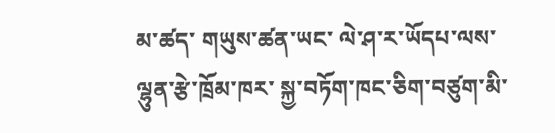མ་ཚད་ གཡུས་ཚན་ཡང་ ལེ་ཤ་ར་ཡོདཔ་ལས་ ལྷུན་རྩེ་ཁྲོམ་ཁར་ སྐྱ་བཏོག་ཁང་ཅིག་བཙུག་མི་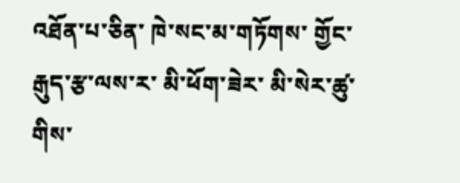འཐོན་པ་ཅིན་ ཁེ་སང་མ་གཏོགས་ གྱོང་རྒུད་རྩ་ལས་ར་ མི་ཕོག་ཟེར་ མི་སེར་ཚུ་གིས་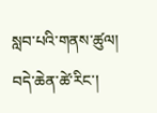སླབ་པའི་གནས་ཚུལ།
བདེ་ཆེན་ཚེ་རིང་།